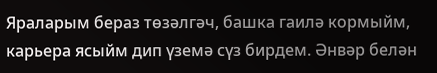Яраларым бераз төзәлгәч, башка гаилә кормыйм, карьера ясыйм дип үземә сүз бирдем. Әнвәр белән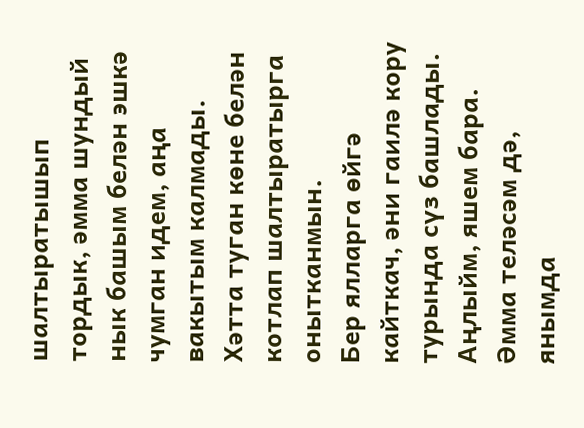шалтыратышып тордык, әмма шундый нык башым белән эшкә чумган идем, аңа вакытым калмады. Хәтта туган көне белән котлап шалтыратырга онытканмын.
Бер ялларга өйгә кайткач, әни гаилә кору турында сүз башлады. Аңлыйм, яшем бара. Әмма теләсәм дә, янымда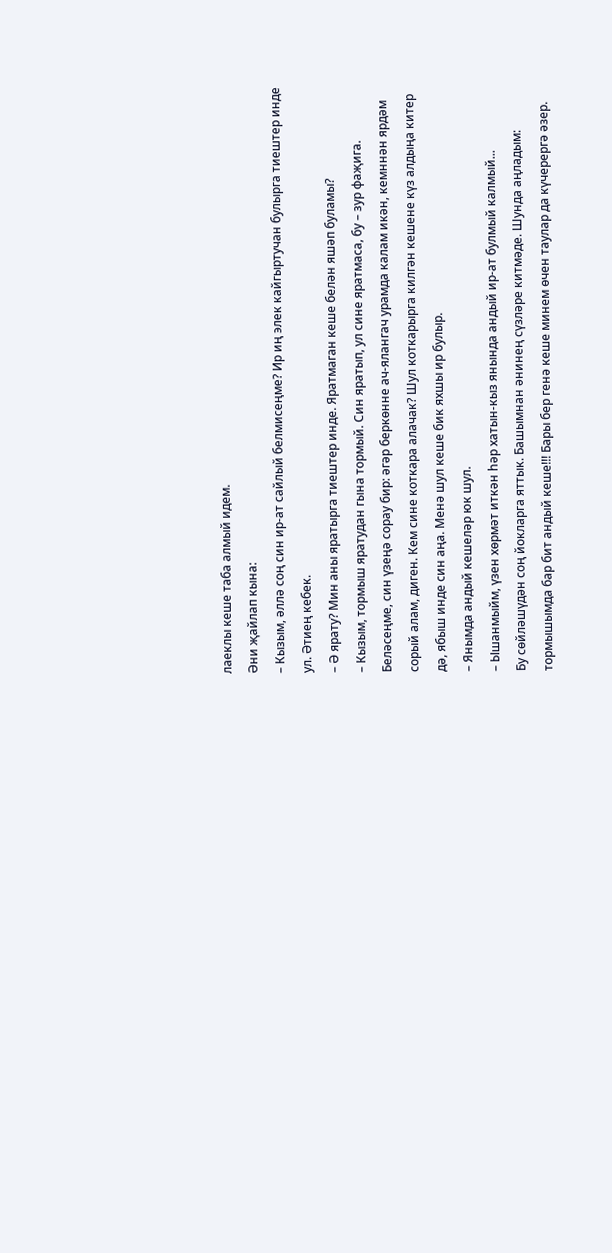лаеклы кеше таба алмый идем.
Әни җайлап кына:
– Кызым, әллә соң син ир-ат сайлый белмисеңме? Ир иң элек кайгыртучан булырга тиештер инде ул. Әтиең кебек.
– Ә ярату? Мин аны яратырга тиештер инде. Яратмаган кеше белән яшәп буламы?
– Кызым, тормыш яратудан гына тормый. Син яратып, ул сине яратмаса, бу – зур фаҗига. Беләсеңме, син үзеңә сорау бир: әгәр беркөнне ач-ялангач урамда калам икән, кемннән ярдәм сорый алам, диген. Кем сине коткара алачак? Шул коткарырга килгән кешене күз алдыңа китер дә, ябыш инде син аңа. Менә шул кеше бик яхшы ир булыр.
– Янымда андый кешеләр юк шул.
– Ышанмыйм, үзен хөрмәт иткән һәр хатын-кыз янында андый ир-ат булмый калмый...
Бу сөйләшүдән соң йокларга яттык. Башымнан әнинең сүзләре китмәде. Шунда аңладым: тормышымда бар бит андый кеше!!! Бары бер генә кеше минем өчен таулар да күчерергә әзер.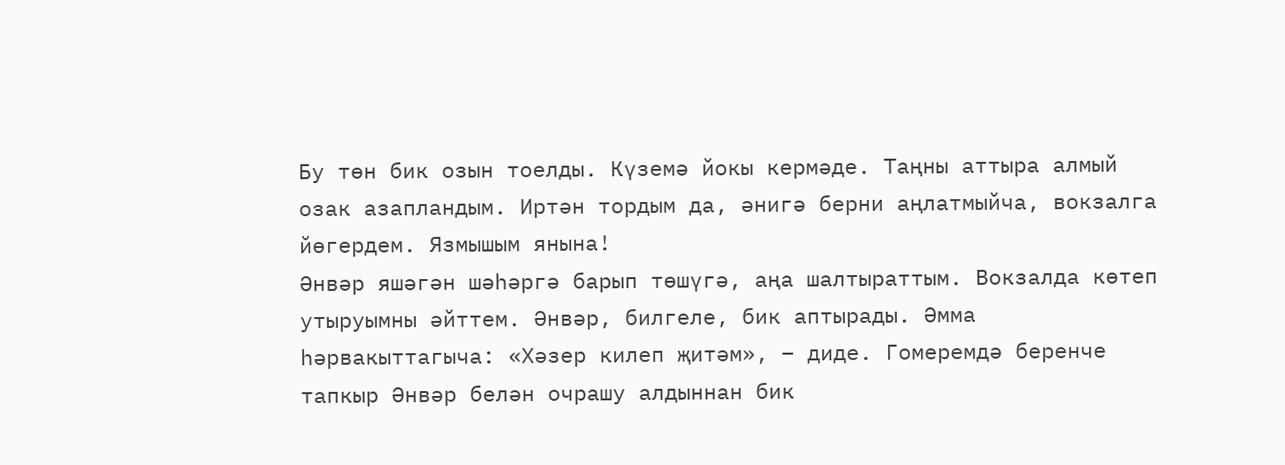Бу төн бик озын тоелды. Күземә йокы кермәде. Таңны аттыра алмый озак азапландым. Иртән тордым да, әнигә берни аңлатмыйча, вокзалга йөгердем. Язмышым янына!
Әнвәр яшәгән шәһәргә барып төшүгә, аңа шалтыраттым. Вокзалда көтеп утыруымны әйттем. Әнвәр, билгеле, бик аптырады. Әмма һәрвакыттагыча: «Хәзер килеп җитәм», – диде. Гомеремдә беренче тапкыр Әнвәр белән очрашу алдыннан бик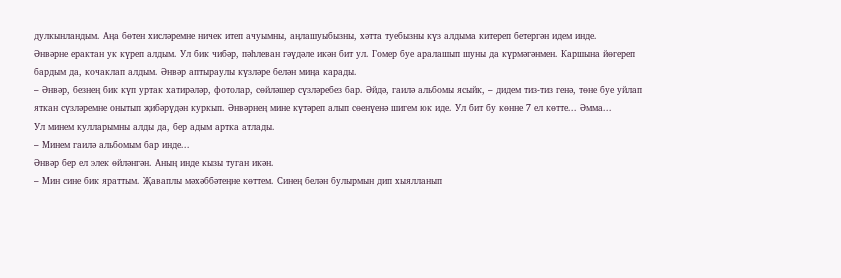дулкынландым. Аңа бөтен хисләремне ничек итеп ачуымны, аңлашуыбызны, хәтта туебызны күз алдыма китереп бетергән идем инде.
Әнвәрне ерактан ук күреп алдым. Ул бик чибәр, пәһлеван гәүдәле икән бит ул. Гомер буе аралашып шуны да күрмәгәнмен. Каршына йөгереп бардым да, кочаклап алдым. Әнвәр аптыраулы күзләре белән миңа карады.
– Әнвәр, безнең бик күп уртак хатирәләр, фотолар, сөйләшер сүзләребез бар. Әйдә, гаилә альбомы ясыйк, – дидем тиз-тиз генә, төне буе уйлап яткан сүзләремне онытып җибәрүдән куркып. Әнвәрнең мине күтәреп алып сөенүенә шигем юк иде. Ул бит бу көнне 7 ел көтте... Әмма...
Ул минем кулларымны алды да, бер адым артка атлады.
– Минем гаилә альбомым бар инде...
Әнвәр бер ел элек өйләнгән. Аның инде кызы туган икән.
– Мин сине бик яраттым. Җаваплы мәхәббәтеңне көттем. Синең белән булырмын дип хыялланып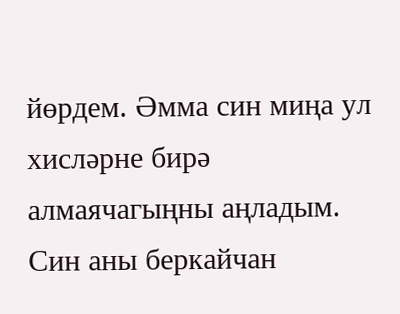йөрдем. Әмма син миңа ул хисләрне бирә алмаячагыңны аңладым. Син аны беркайчан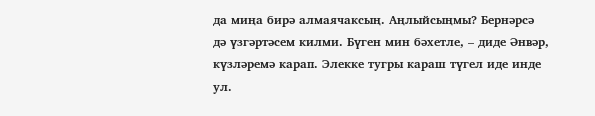да миңа бирә алмаячаксың. Аңлыйсыңмы? Бернәрсә дә үзгәртәсем килми. Бүген мин бәхетле, – диде Әнвәр, күзләремә карап. Элекке тугры караш түгел иде инде ул.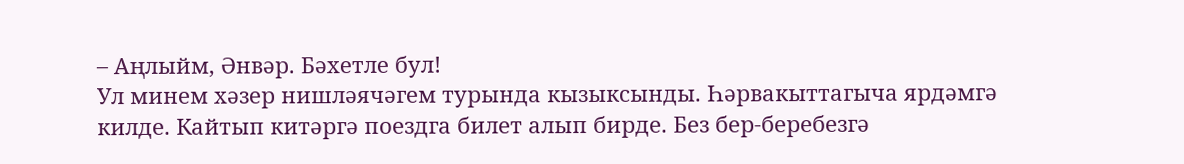– Аңлыйм, Әнвәр. Бәхетле бул!
Ул минем хәзер нишләячәгем турында кызыксынды. Һәрвакыттагыча ярдәмгә килде. Кайтып китәргә поездга билет алып бирде. Без бер-беребезгә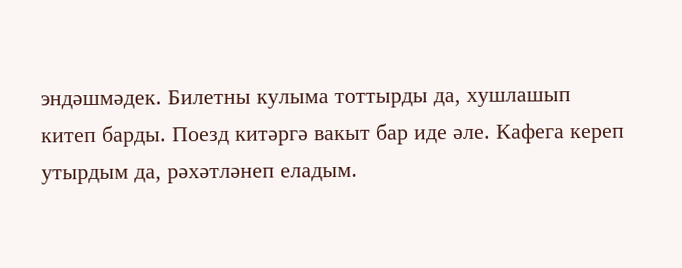эндәшмәдек. Билетны кулыма тоттырды да, хушлашып китеп барды. Поезд китәргә вакыт бар иде әле. Кафега кереп утырдым да, рәхәтләнеп еладым.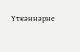Үткәннәрне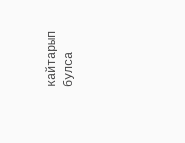кайтарып булса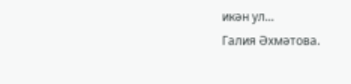икән ул...
Галия Әхмәтова.